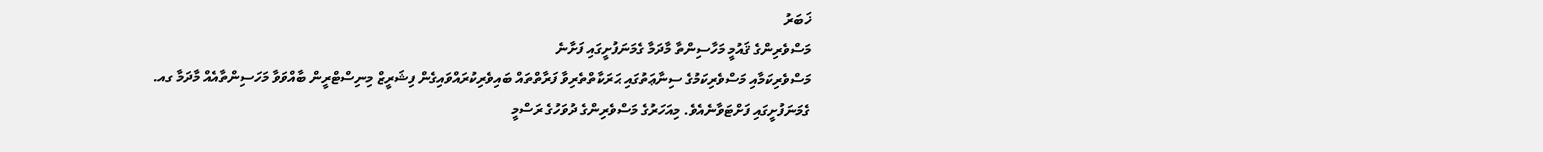ޚަބަރު
މަސްވެރިންގެ ޤައުމީ މަހާސިންތާ މާދަމާ ގެމަނަފުށީގައި ފަށާނެ
މަސްވެރިކަމާއި މަސްވެރިކަމުގެ ސިނާޢަތުގައި ޙަރަކާތްތެރިވާ ފަރާތްތައް ބައިވެރިކުރައްވައިގެން ފިޝަރީޒް މިނިސްޓްރީން ބާއްވަވާ މަހަސިންތާއެއް މާދަމާ ގއ. ގެމަނަފުށީގައި ފަށްޓަވާނެއެވެ. މިއަހަރުގެ މަސްވެރިންގެ ދުވަހުގެ ރަސްމީ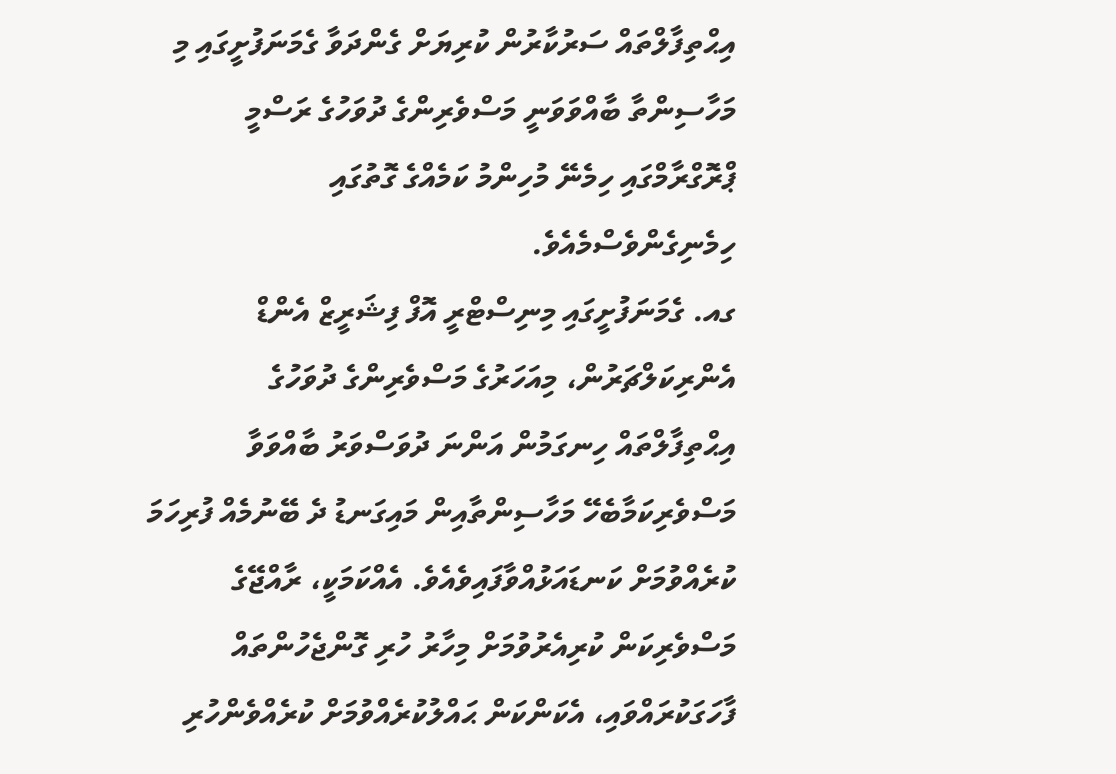އިޙްތިފާލްތައް ސަރުކާރުން ކުރިޔަށް ގެންދަވާ ގެމަނަފުށީގައި މި މަހާސިންތާ ބާއްވަވަނީ މަސްވެރިންގެ ދުވަހުގެ ރަސްމީ ޕްރޮގްރާމްގައި ހިމެނޭ މުހިންމު ކަމެއްގެ ގޮތުގައި ހިމެނިގެންވެސްމެއެވެ.
ގއ. ގެމަނަފުށީގައި މިނިސްޓްރީ އޮފް ފިޝަރީޒް އެންޑް އެންރިކަލްޗަރުން، މިއަހަރުގެ މަސްވެރިންގެ ދުވަހުގެ އިޙްތިފާލްތައް ހިނގަމުން އަންނަ ދުވަސްވަރު ބާއްވަވާ މަސްވެރިކަމާބެހޭ މަހާސިންތާއިން މައިގަނޑު ދެ ބޭނުމެއް ފުރިހަމަ ކުރެއްވުމަށް ކަނޑައަޅުއްވާފައިވެއެވެ. އެއްކަމަކީ، ރާއްޖޭގެ މަސްވެރިކަން ކުރިއެރުވުމަށް މިހާރު ހުރި ގޮންޖެހުންތައް ފާހަގަކުރައްވައި، އެކަންކަން ޙައްލުކުރެއްވުމަށް ކުރެއްވެންހުރި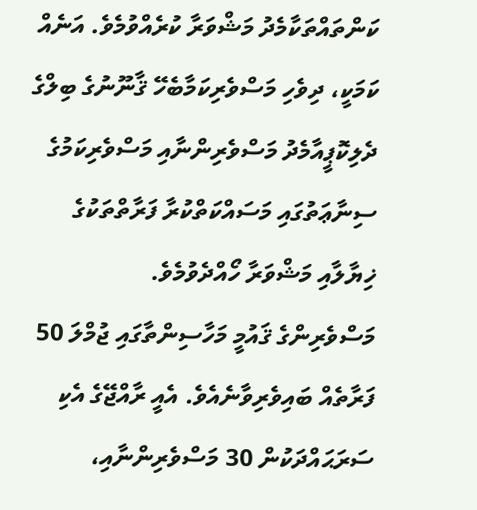ކަންތައްތަކާމެދު މަޝްވަރާ ކުރެއްވުމެވެ. އަނެއް ކަމަކީ، ދިވެހި މަސްވެރިކަމާބެހޭ ޤާނޫނުގެ ބިލްގެ ދެލިކޮޕީއާމެދު މަސްވެރިންނާއި މަސްވެރިކަމުގެ ސިނާޢަތުގައި މަސައްކަތްކުރާ ފަރާތްތަކުގެ ޚިޔާލާއި މަޝްވަރާ ހޯއްދެވުމެވެ.
މަސްވެރިންގެ ޤައުމީ މަހާސިންތާގައި ޖުމްލަ 50 ފަރާތެއް ބައިވެރިވާނެއެވެ. އެއީ ރާއްޖޭގެ އެކި ސަރަޙައްދަކުން 30 މަސްވެރިންނާއި،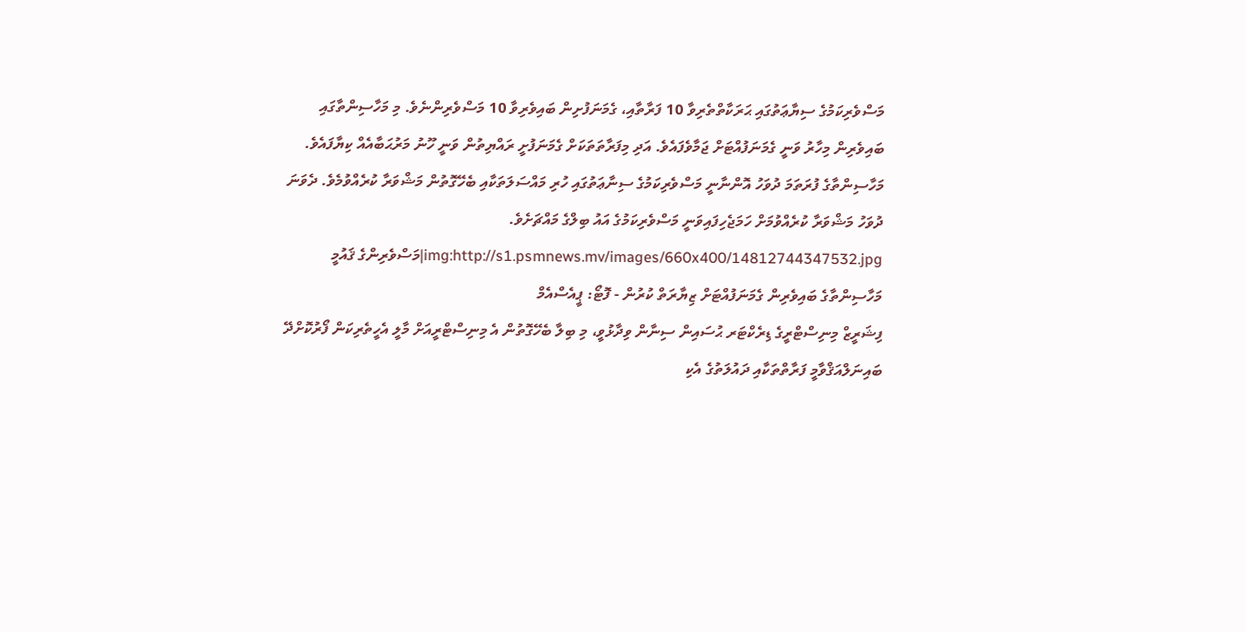މަސްވެރިކަމުގެ ސިޔާޢަތުގައި ޙަރަކާތްތެރިވާ 10 ފަރާތާއި، ގެމަނަފުށިން ބައިވެރިވާ 10 މަސްވެރިންނެވެ. މި މަހާސިންތާގައި ބައިވެރިން މިހާރު ވަނީ ގެމަނަފުއްޓަށް ޖަމާވެފައެވެ. އަދި މިފަރާތަތަކަށް ގެމަނަފުށީ ރައްޔިތުން ވަނީ ހޫނު މަރުޙަބާއެއް ކިޔާފައެވެ. މަހާސިންތާގެ ފުރަތަމަ ދުވަހު އޮންނާނީ މަސްވެރިކަމުގެ ސިނާޢަތުގައި ހުރި މައްސަލަތަކާއި ބެހޭގޮތުން މަޝްވަރާ ކުރެއްވުމެވެ. ދެވަނަ ދުވަހު މަޝްވަރާ ކުރެއްވުމަށް ހަމަޖެހިފައިވަނީ މަސްވެރިކަމުގެ އައު ބިލްގެ މައްޗަށެވެ. img:http://s1.psmnews.mv/images/660x400/14812744347532.jpg|މަސްވެރިންގެ ޤައުމީ މަހާސިންތާގެ ބައިވެރިން ގެމަނަފުއްޓަށް ޒިޔާރަތް ކުރުން - ފޮޓޯ: ޕީއެސްއެމް
ފިޝަރީޒް މިނިސްޓްރީގެ ޑިރެކްޓަރ ޙުސައިން ސިނާން ވިދާޅުވީ، މި ބިލާ ބެހޭގޮތުން އެ މިނިސްޓްރީއަށް މާލީ އެހީތެރިކަން ފޯރުކޮށްދޭ ބައިނަލްއަޤްވާމީ ފަރާތްތަކާއި ދައުލަތުގެ އެކި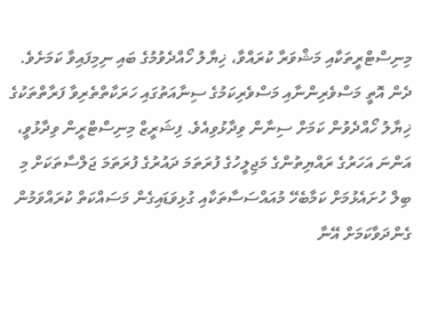މިނިސްޓްރީތަކާއި މަޝްވަރާ ކުރައްވާ، ޚިޔާލު ހޯއްދެވުމުގެ ބައި ނިމިފައިވާ ކަމަށެވެ. ދެން އޮތީ މަސްވެރިންނާއި މަސްވެރިކަމުގެ ސިނާއަތުގައި ހަރަކާތްތެރިވާ ފަރާތްތަކުގެ ޚިޔާލު ހޯއްދެވުން ކަމަށް ސިނާން ވިދާޅުވިއެވެ. ފިޝަރީޒް މިނިސްޓްރީން ވިދާޅުވީ، އަންނަ އަހަރުގެ ރައްޔިތުންގެ މަޖިލީހުގެ ފުރަތަމަ ދައުރުގެ ފުރަތަމަ ޖަލްސާތަކަށް މި ބިލް ހުށައެޅުމަށް ކަމާބެހޭ މުއައްސަސާތަކާއި ގުޅިވަޑައިގެން މަސައްކަތް ކުރައްވަމުން ގެންދަވާކަމަށް އޭނާ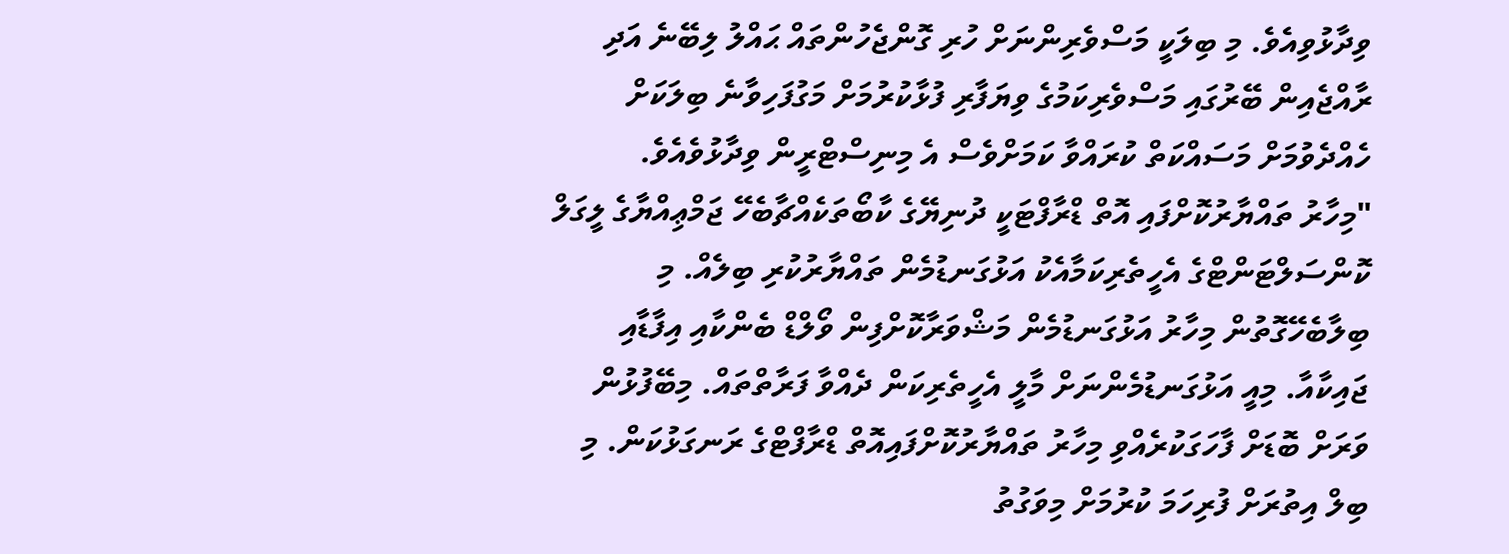ވިދާޅުވިއެވެ. މި ބިލަކީ މަސްވެރިންނަށް ހުރި ގޮންޖެހުންތައް ޙައްލު ލިބޭނެ އަދި ރާއްޖެއިން ބޭރުގައި މަސްވެރިކަމުގެ ވިޔަފާރި ފުޅާކުރުމަށް މަގުފަހިވާނެ ބިލަކަށް ހެއްދެވުމަށް މަސައްކަތް ކުރައްވާ ކަމަށްވެސް އެ މިނިސްޓްރީން ވިދާޅުވެއެވެ.
"މިހާރު ތައްޔާރުކޮށްފައި އޮތް ޑްރާފްޓަކީ ދުނިޔޭގެ ކާބޯތަކެއްޗާބެހޭ ޖަމްޢިއްޔާގެ ލީގަލް ކޮންސަލްޓަންޓްގެ އެހީތެރިކަމާއެކު އަޅުގަނޑުމެން ތައްޔާރުކުރި ބިލެއް. މި ބިލާބެހޭގޮތުން މިހާރު އަޅުގަނޑުމެން މަޝްވަރާކޮށްފިން ވޯލްޑް ބެންކާއި އިފާޑާއި ޖައިކާއާ. މިއީ އަޅުގަނޑުމެންނަށް މާލީ އެހީތެރިކަން ދެއްވާ ފަރާތްތައް. މިބޭފުޅުން ވަރަށް ބޮޑަށް ފާހަގަކުރެއްވި މިހާރު ތައްޔާރުކޮށްފައިއޮތް ޑްރާފްޓްގެ ރަނގަޅުކަން. މި ބިލް އިތުރަށް ފުރިހަމަ ކުރުމަށް މިވަގުތު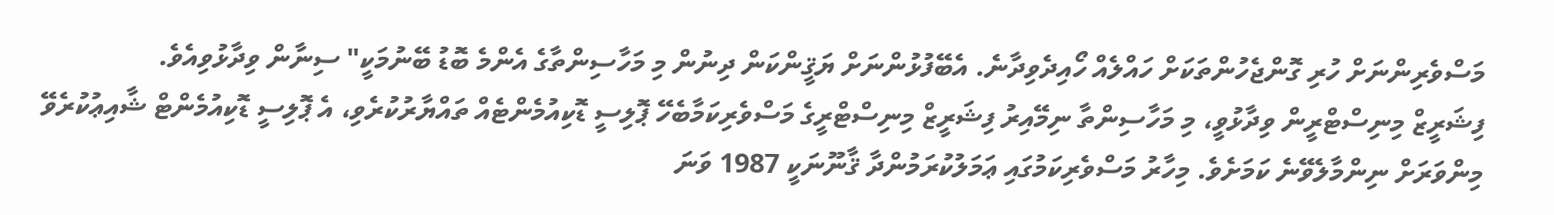މަސްވެރިންނަށް ހުރި ގޮންޖެހުންތަކަށް ހައްލެއް ހޯއިދެވިދާނެ. އެބޭފުޅުންނަށް ޔަޤީންކަން ދިނުން މި މަހާސިންތާގެ އެންމެ ބޮޑު ބޭނުމަކީ" ސިނާން ވިދާޅުވިއެވެ.
ފިޝަރީޒް މިނިސްޓްރީން ވިދާޅުވީ، މި މަހާސިންތާ ނިމޭއިރު ފިޝަރީޒް މިނިސްޓްރީގެ މަސްވެރިކަމާބެހޭ ޕޮލިސީ ޑޮކިއުމެންޓެއް ތައްޔާރުކުރެވި، އެ ޕޮލިސީ ޑޮކިއުމެންޓް ޝާއިޢުކުރެވޭ މިންވަރަށް ނިންމާލެވޭނެ ކަމަށެވެ. މިހާރު މަސްވެރިކަމުގައި ޢަމަލުކުރަމުންދާ ޤާނޫނަކީ 1987 ވަނަ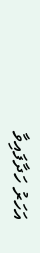އަހަރު ހަދާފައިވާ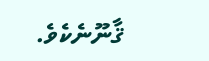ޤާނޫނެކެވެ.